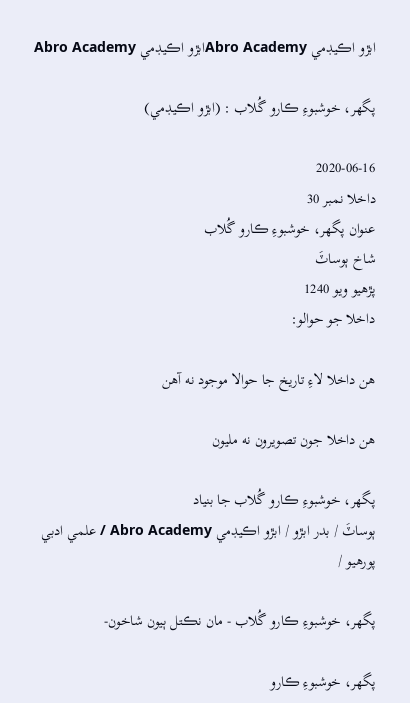ابڙو اڪيڊمي Abro Academyابڙو اڪيڊمي Abro Academy

پگهر، خوشبوءِ ڪارو گُلاب : (ابڙو اڪيڊمي)

2020-06-16
داخلا نمبر 30
عنوان پگهر، خوشبوءِ ڪارو گُلاب
شاخ ٻوساٽَ
پڙهيو ويو 1240
داخلا جو حوالو:

هن داخلا لاءِ تاريخ جا حوالا موجود نه آهن

هن داخلا جون تصويرون نه مليون

پگهر، خوشبوءِ ڪارو گُلاب جا بنياد
ٻوساٽَ / بدر ابڙو / ابڙو اڪيڊمي Abro Academy / علمي ادبي پورهيو /

پگهر، خوشبوءِ ڪارو گُلاب - مان نڪتل ٻيون شاخون-

پگهر، خوشبوءِ ڪارو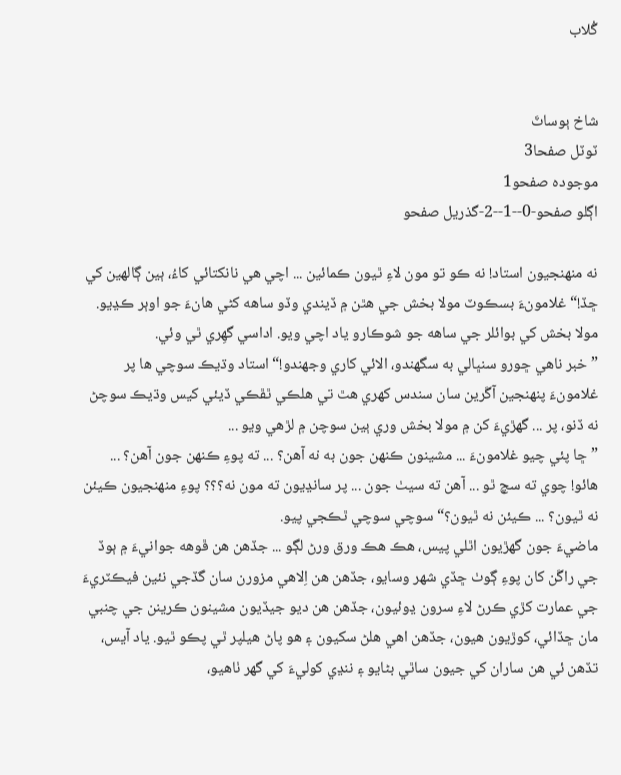گُلاب


شاخ ٻوساٽَ
ٽوٽل صفحا3
موجودہ صفحو1
اڳلو صفحو-0--1--2-گذريل صفحو

نه منهنجيون استاد! نه ڪو تو مون لاءِ ٿيون ڪمائين ... اچي هي نانکتائي کاءُ، ٻين ڳالهين کي ڇڏ!“ غلامونءَ بسڪوٽ مولا بخش جي هٿن ۾ ڏيندي وڏو ساهه کڻي هانءَ جو اوٻر ڪڍيو. مولا بخش کي بوائلر جي ساهه جو شوڪارو ياد اچي ويو. اداسي گھِري ٿي وئي.
”خبر ناهي ڇورو سنڀالي به سگهندو، الائي کاري وجهندو!“ استاد وڌيڪ سوچي ها پر غلامونءَ پنهنجين آڱرين سان سندس کهري هٿ تي هلڪي ٿڦڪي ڏيئي کيس وڌيڪ سوچڻ نه ڏنو، پر ... گهڙيءَ کن ۾ مولا بخش وري ٻين سوچن ۾ لڙهي ويو ...
”ڇا پئي چيو غلامونءَ ... مشينون ڪنهن جون به نه آهن؟ ... ته پوءِ ڪنهن جون آهن؟ ... هائو! چوي ته سچ ٿو ... آهن ته سيٺ جون ... پر سانڍيون ته مون نه؟؟؟ پوءِ منهنجيون ڪيئن نه ٿيون؟ ... ڪيئن نه ٿيون؟“ سوچي سوچي ٿڪجي پيو.
ماضيءَ جون گهڙيون اٿلي پيس، هڪ هڪ ورق ورڻ لڳو ... جڏهن هن ڦوهه جوانيءَ ۾ ٻوڏ جي راڱن کان پوءِ ڳوٺ ڇڏي شهر وسايو، جڏهن هن اِلاهي مزورن سان گڏجي نئين فيڪٽريءَ جي عمارت کڙي ڪرڻ لاءِ سرون ڍوئيون، جڏهن هن ديو جيڏيون مشينون ڪرينن جي چنبي مان ڇڏائي، کوڙيون هيون، جڏهن اهي هلڻ سکيون ۽ هو پاڻ هيلپر ٿي پڪو ٿيو. ياد آيس، تڏهن ئي هن ساران کي جيون ساٿي بڻايو ۽ ننڍي کوليءَ کي گهر ٺاهيو،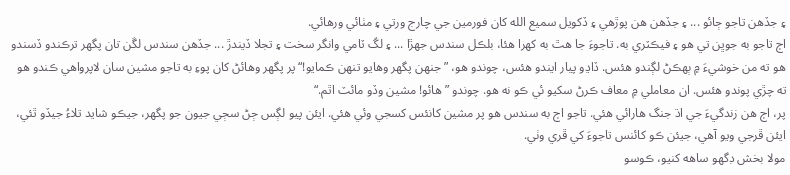۽ جڏهن تاجو ڄائو ... ۽ جڏهن هن پوڙهي ۽ ڏکويل سميع الله کان فورمين جي چارج ورتي ۽ مٺائي ورهائي.
اڄ تاجو به جوڀن تي هو ۽ فيڪٽري به. تاجوءَ جا هٿ به کهرا هئا، بلڪل سندس جھڙا ... ۽ لڱ ٽامي وانگر سخت ۽ تجلا ڏيندڙ ... جڏهن سندس لڱن تان پگهر ترڪندو ڏسندو هو ته من خوشيءَ ۾ ٻهڪڻ لڳندو هئس. ڏاڍو پيار ايندو هئس، چوندو هو، ”جنهن پگهر وهايو تنهن ڪمايو!“ پر پگهر وهائڻ کان پوءِ به تاجو مشين سان لاپرواهي ڪندو هو ته چڙي پوندو هئس. ان معاملي ۾ معاف ڪرڻ سکيو ئي ڪو نه هو. چوندو ”هائو! مشين وڏو مائٽ اٿم.“
پر، اڄ هن زندگيءَ جي اڌ جنگ هارائي هئي. تاجو اڄ به سندس هو پر مشين کانئس کسجي وئي هئي. ايئن پيو لڳس ڄڻ سڄي جيون جو پگهر، جيڪو شايد تلاءُ جيڏو ٿئي، ايئن ڦرجي ويو آهي، جيئن ڪو کائنس تاجوءَ کي ڦري وٺي.
مولا بخش ڊگهو ساهه کنيو، ڪوسو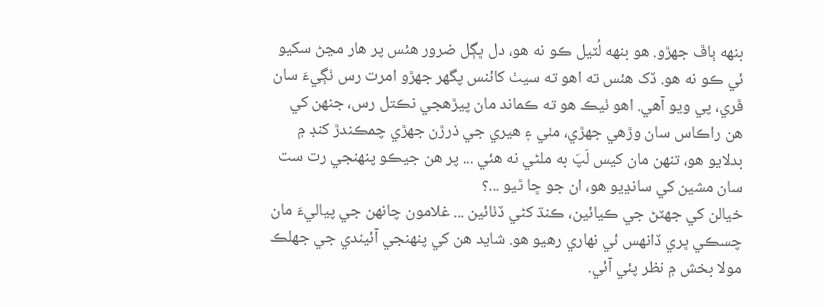بنهه ٻاڦ جھڙو. هو بنهه لُٽيل ڪو نه هو، دل ڀڳل ضرور هئس پر هار مڃڻ سکيو ئي ڪو نه هو. ڏک هئس ته اهو ته سيٺ کائنس پگهر جھڙو امرت رس ٺڳيءَ سان ڦري، پي ويو آهي. اهو ٺيڪ هو ته ڪماند مان پيڙهجي نڪتل رس، جنهن کي هن راڪاس سان وڙهي جهڙي، مٺي ۽ هيري جي ذرڙن جھڙي چمڪندڙ کنڊ ۾ بدلايو هو، تنهن مان کيس لَپَ به ملڻي نه هئي ... پر هن جيڪو پنهنجي رت ست سان مشين کي سانڍيو هو، ان جو ڇا ٿيو ...؟
خيالن کي جهٽڻ جي ڪيائين، ڪنڌ کڻي ڏٺائين ... غلامون چانهن جي پياليءَ مان چسڪي ڀري ڏانهس ئي نهاري رهيو هو. شايد هن کي پنهنجي آئيندي جي جهلڪ مولا بخش ۾ نظر پئي آئي.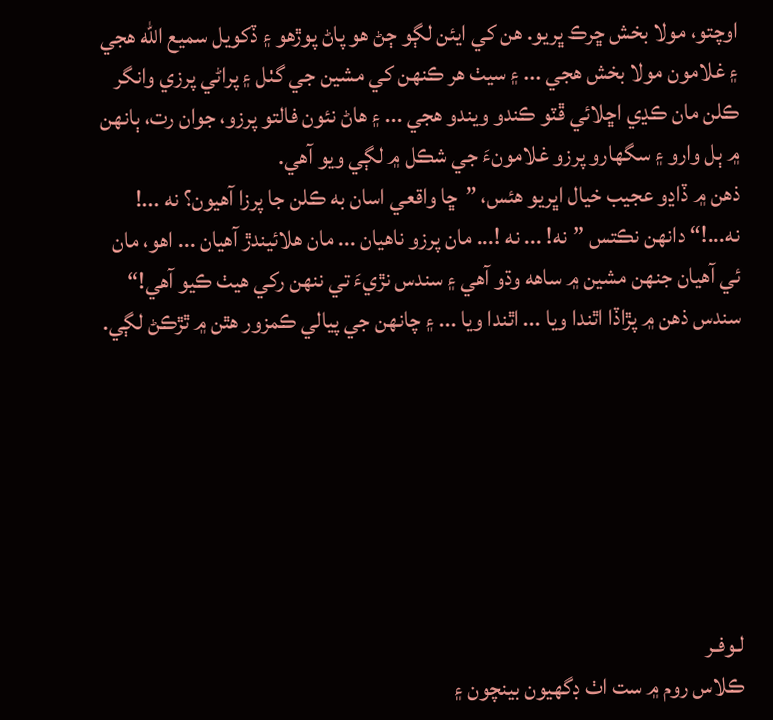اوچتو، مولا بخش ڇرڪ ڀريو. هن کي ايئن لڳو ڄڻ هو پاڻ پوڙهو ۽ ڏکويل سميع الله هجي ۽ غلامون مولا بخش هجي ... ۽ سيٺ هر ڪنهن کي مشين جي گٺل ۽ پراڻي پرزي وانگر ڪلن مان ڪڍي اڇلائي ڦٽو ڪندو ويندو هجي ... ۽ هاڻ نئون فالتو پرزو، جوان رت، ٻانهن ۾ ٻل وارو ۽ سگهارو پرزو غلامونءَ جي شڪل ۾ لڳي ويو آهي.
ذهن ۾ ڏاڍو عجيب خيال اڀريو هئس، ”ڇا واقعي اسان به ڪلن جا پرزا آهيون؟ نه ...! نه...!“ دانهن نڪتس ”نه! ... نه !... مان پرزو ناهيان ... مان هلائيندڙ آهيان ... اهو، مان ئي آهيان جنهن مشين ۾ ساهه وڌو آهي ۽ سندس نڙيءَ تي ننهن رکي هيٺ ڪيو آهي!“ سندس ذهن ۾ پڙاڏا اٿندا ويا ... اٿندا ويا ... ۽ چانهن جي پيالي ڪمزور هٿن ۾ ٿڙڪڻ لڳي.







لـوفـر
ڪلاس روم ۾ ست اٺ ڊگهيون بينچون ۽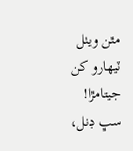مٿن ويٺل ٽيهارو کن جيتامڙا! سڀ ڊنل،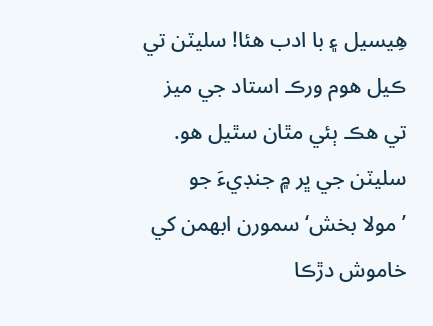هِيسيل ۽ با ادب هئا! سليٽن تي ڪيل هوم ورڪ استاد جي ميز تي هڪ ٻئي مٿان سٿيل هو. سليٽن جي ڀر ۾ جنڊيءَ جو ’مولا بخش‘ سمورن ابهمن کي خاموش دڙڪا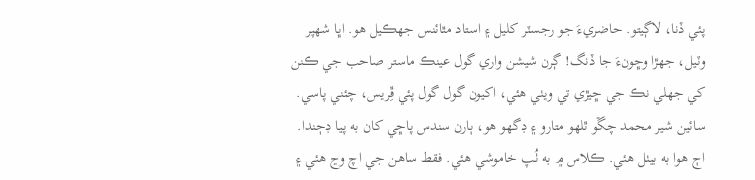پئي ڏنا، لاڳيتو. حاضريءَ جو رجسٽر کليل ۽ استاد مٿائنس جهڪيل هو. اڀا شهپر وٽيل، جھڙا وڇونءَ جا ڏنگ! ڳرن شيشن واري گول عينڪ ماستر صاحب جي ڪنن کي جهلي نڪ جي ڇيڙي تي ويٺي هئي، اکيون گول گول پئي ڦِريس، چئني پاسي. سائين شير محمد چڱو ٿلهو متارو ۽ ڊگهو هو، ٻارن سندس پاڇي کان به پيا ڊڄندا.
اڄ هوا به بيٺل هئي. ڪلاس ۾ به ٺُپ خاموشي هئي. فقط ساهن جي اچ وڃ هئي ۽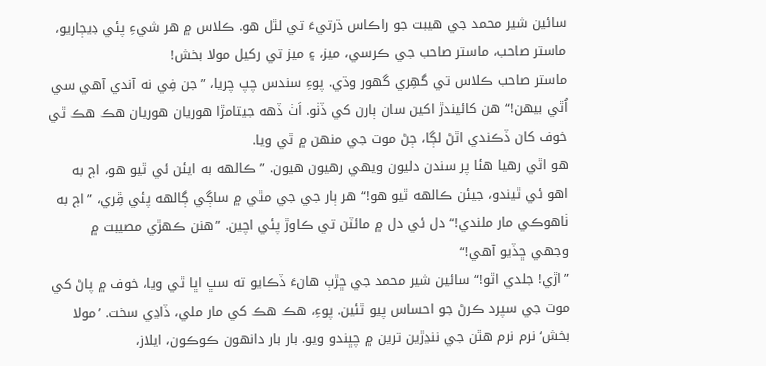سائين شير محمد جي هيبت جو راڪاس ڌرتيءَ تي لٿل هو. ڪلاس ۾ هر شيءِ پئي ڊيڄاريو، ماستر صاحب، ماستر صاحب جي ڪرسي، ميز، ۽ ميز تي رکيل مولا بخش!
ماستر صاحب ڪلاس تي گھِري گهور وڌي. پوءِ سندس چپ چريا، ”جن فِي نه آندي آهي سي اُٿي بيهن!“ هن کائيندڙ اکين سان ٻارن کي ڏٺو. اَٺ ڏهه جيتامڙا هوريان هوريان هڪ هڪ ٿي خوف کان ڏڪندي اٿڻ لڳا، ڄڻ موت جي منهن ۾ ٿي ويا.
هو اٿي رهيا هئا پر سندن دليون ويهي رهيون هيون. ”ڪالهه به ايئن ئي ٿيو هو، اڄ به اهو ئي ٿيندو، جيئن ڪالهه ٿيو هو!“ هر ٻار جي جي مٿي ۾ ساڳي ڳالهه پئي ڦِري، ”اڄ به ٺاهوڪي مار ملندي!“ دل ئي دل ۾ مائٽن تي ڪاوڙ پئي اچين. ”هنن ڪھڙي مصيبت ۾ وجهي ڇڏيو آهي!“
”اڙي! جلدي اٿو!“ سائين شير محمد جي ڇڙٻ هانءَ ڏڪايو ته سڀ اڀا ٿي ويا، خوف ۾ پاڻ کي موت جي سپرد ڪرڻ جو احساس پيو ٿئين. پوءِ، هڪ هڪ کي مار ملي، ڏاڍي سخت. ’مولا بخش‘ نرم نرم هٿن جي ننڍڙين ترين ۾ چڀندو ويو. بار بار دانهون ڪوڪون، ايلاز،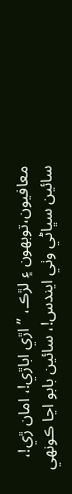معافيون،توبهون ۽ لڙڪ، ”اڙي اباڙي!، امان ڙي!، سائين سڀاڻي وٺي ايندس!، سائين بابو اڃا ڪونهي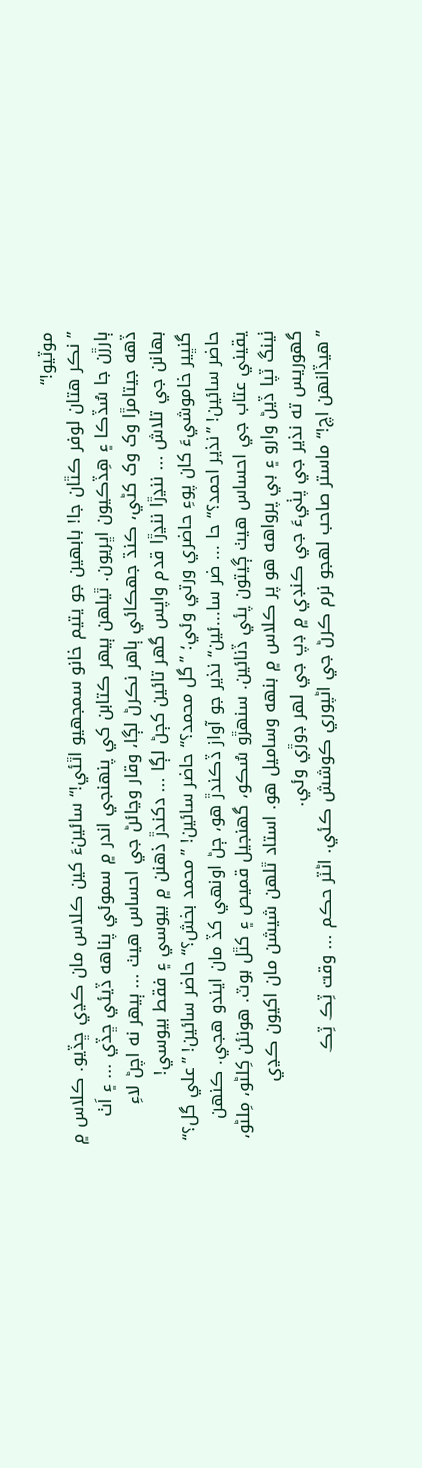موٽيو!“
” نڪر هتان لوفر ڪٿان جا! بابھين جو يتيم خانو سمجهيو اٿئي!“ سائينءَ کين ڪلاس مان ڪڍي ڇڏيو. ڪلاس ۾ ٻارڙن جا سُڏڪا ۽ هِڏڪيون اڀريون. ٿيلهن ٻيهر ڪتابن کي پنهنجي اندر ۾ سموئي پناهه ڏيئي ڇڏي ... ۽ اَٺ ڏهه جيتامڙا وک وک کڻي، ڪنڌ جهڪائي ٻاهر نڪرڻ لڳا، وقار وڃائڻ جي احساس هيٺ ... ٻيهر نه اچڻ لاءِ بهانن جي تلاش ... ننڍڙا ننڍڙا قدم واپس گهر تائين کڄڻ لڳا ... دکندڙ ذهنن ۾ بيوسي ۽ فقط بيوسي!
گنڀير خاموشيءَ کان پوءِ حاضري ورتي وئي؛ ”گل محمد؟“ حاضر سائين! ”محمد بخش؟“ حاضر سائين! ”علي گل؟“ حاضر سائين! ”نذير احمد؟“ حا ... ضر سا...ئين“ نذير جو آواز ڏڪندڙ هو، ڄڻ اونهي کڏ مان ايندو هجي. ڪنهن يقيني عتاب جي احساس هيٺ ڳيتون پئي ڏنائين. سنهڙو سُڪو، گهنجيل قميص ۽ کٿل بوٽ. هونئن کِلڻو، مِلڻو، ٺينگ ٽپا ڏيڻ وارو ۽ بي پرواهه هو پر ڪلاس ۾ بنهه وساميل هو. استاد ٿلهن شيشن مان اکيون ڪڍي گهوريس ته نذير جي پٺيءَ جي ڪنڊي ۾ ڊپ جي لهر ڊوڙي وئي.
”هيڏانهن اچ!“ ماستر صاحب لهجو نرم ڪرڻ جي اڻپوري ڪوشش ڪئي. اڻٽر حڪم ... وقت ٽِڪ ٽِڪ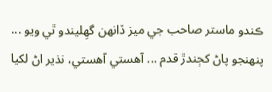ڪندو ماستر صاحب جي ميز ڏانهن گھِليندو ٿي ويو ... پنهنجو پاڻ کڄندڙ قدم ... آهستي آهستي، نذير اڻ لکيا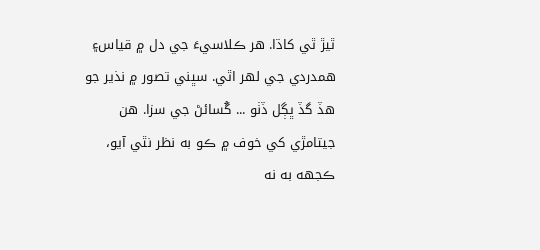ٿيڙ ٿي کاڌا. هر ڪلاسيءَ جي دل ۾ قياس۽ همدردي جي لهر اٿي. سڀني تصور ۾ نذير جو هڏ گڏ ڀڳل ڏٺو ... گُسائڻ جي سزا. هن جيتامڙي کي خوف ۾ ڪو به نظر نٿي آيو، ڪجهه به نه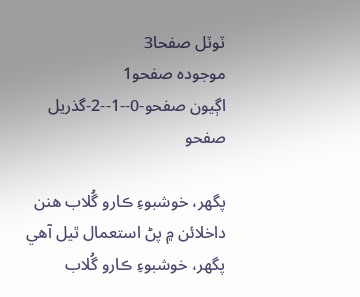ٽوٽل صفحا3
موجودہ صفحو1
اڳيون صفحو-0--1--2-گذريل صفحو

پگهر، خوشبوءِ ڪارو گُلاب ھنن داخلائن ۾ پڻ استعمال ٿيل آھي
پگهر، خوشبوءِ ڪارو گُلاب